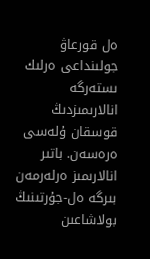ەل قورعاۋ جولىنداعى ەرلىك ىستەرگە انالارىمىزدىڭ قوسقان ۇلەسى ەرەسەن. باتىر انالارىمىز ەرلەرمەن بىرگە ەل-جۇرتىنىڭ بولاشاعىن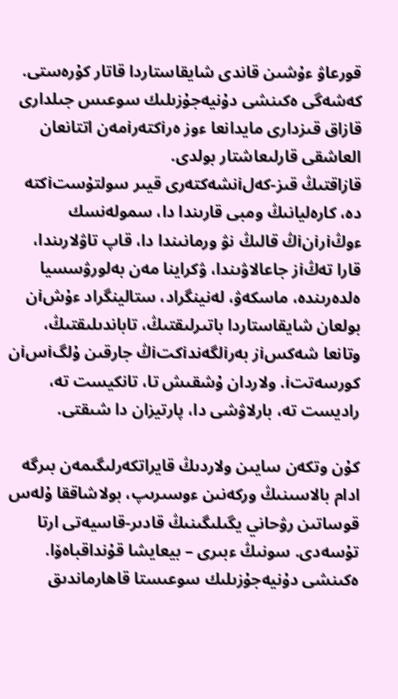قورعاۋ ءۇشىن قاندى شايقاستاردا قاتار كۇرەستى. كەشەگى ەكىنشى دۇنيەجۇزىلىك سوعىس جىلدارى قازاق قىزدارى مايدانعا ءوز ەرiكتەرiمەن اتتانعان العاشقى قارلىعاشتار بولدى.
قازاقتىڭ قىز-كەلiنشەكتەرى قيىر سولتۇستiكتە دە، كارەليانىڭ ومبى قارىندا دا، سمولەنسك ءوڭiرiنiڭ قالىڭ نۋ ورمانىندا دا، قاپ تاۋلارىندا، قارا تەڭiز جاعالاۋىندا، ۋكراينا مەن بەلورۋسسيا ەلدەرىندە، ماسكەۋ، لەنينگراد، ستالينگراد ءۇشiن بولعان شايقاستاردا باتىرلىقتىڭ، تاباندىلىقتىڭ، وتانعا شەكسiز بەرiلگەندiكتiڭ جارقىن ۇلگiسiن كورسەتتi. ولاردان ۇشقىش تا، تانكيست تە، راديست تە، بارلاۋشى دا، پارتيزان دا شىقتى.

كۇن وتكەن سايىن ولاردىڭ قايراتكەرلىگىمەن بىرگە ادام بالاسىنىڭ وركەنىن ءوسىرىپ، بولاشاققا ۇلەس قوساتىن رۋحاني يگىلىگىنىڭ قادىر-قاسيەتى ارتا تۇسەدى. سونىڭ ءبىرى – بيعايشا قۇنداقباەۆا.
ەكىنشى دۇنيەجۇزىلىك سوعىستا قاھارماندىق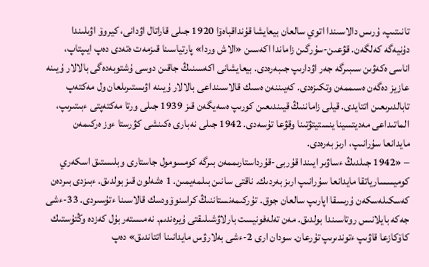تانىتىپ، ۇرىس دالاسىندا اتوي سالعان بيعايشا قۇنداقباەۆا 1920 جىلى قاراتال اۋدانى، كيروۆ اۋىلىندا دۇنيەگە كەلگەن. قۋعىن-سۇرگىن زاماندا اكەسىن «الاش وردا» پارتياسىنا قىزمەت ەتەدى دەپ ايىپتاپ، اناسى ەكەۋىن سىبىرگە جەر اۋدارىپ جىبەرەدى. بيعايشانى اكەسىنىڭ جاقىن دوسى ۇشتوبەدەگى بالالار ۇيىنە عازيز دەگەن ەسىممەن وتكىزەدى. كەيىننەن ەسىك قالاسىنداعى بالالار ۇيىنە اۋىستىرىلعان ول مەكتەپ تابالدىرىعىن اتتايدى. قيلى زاماننىڭ قيىندىعىن كورىپ ەسەيگەن قىز 1939 جىلى ورتا مەكتەپتى ءبىتىرىپ، الماتىداعى مەديتسينا ينستيتۋتىنا وقۋعا تۇسەدى. 1942 جىلى نەبارى ەكىنشى كۋرستا ءوز ەركىمەن مايدانعا سۇرانىپ، ارىز بەرەدى.
– «1942 جىلدىڭ ءساۋىر ايىندا قۇربى-قۇرداستارىممەن بىرگە كومسومول جاستارى وبلىستىق اسكەري كوميسسارياتقا مايدانعا سۇرانىپ ارىز بەردىك. ناقتى سانىن بىلمەيمىن. 1 ەشەلون قىز بولدىق. ءبىزدى بىردەن كەسكىلەسكەن ۇرىسقا اپارىپ سالعان جوق. تۇركىمەنستاننىڭ كراسنوۆودسك قالاسىنا ءتۇسىردى. 33-ءشى جەكە بايلانىس روتاسىندا بولدىق. مەن تەلەفونيست بارلاۋشىلىقتى ۇيرەندىم. نەمىستەر بۇل كەزدە وڭتۇستىك كاۆكازعا قاۋىپ ءتوندىرىپ تۇرعان. سودان ارى 2-ءشى بەلارۋس مايدانىنا اتتاندىق» دەپ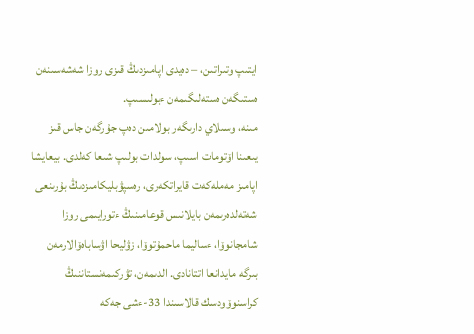ايتىپ وتىراتىن، – دەيدى اپامىزدىڭ قىزى روزا شەشەسىنەن ەستىگەن ەستەلىگىمەن ءبولىسىپ.
مىنە، وسىلاي دارىگەر بولامىن دەپ جۇرگەن جاس قىز يىعىنا اۆتومات اسىپ، سولدات بولىپ شىعا كەلدى. بيعايشا اپامىز مەملەكەت قايراتكەرى، رەسپۋبليكامىزدىڭ بۇرىنعى شەتەلدەرىمەن بايلانىس قوعامىنىڭ ءتورايىمى روزا شامجانوۆا، ءساليما ماحمۇتوۆا، زۋليحا اۋساباەۆالارمەن بىرگە مايدانعا اتتانادى. الدىمەن، تۋركىمەنستاننىڭ كراسنوۆودسك قالاسىندا 33-ءشى جەكە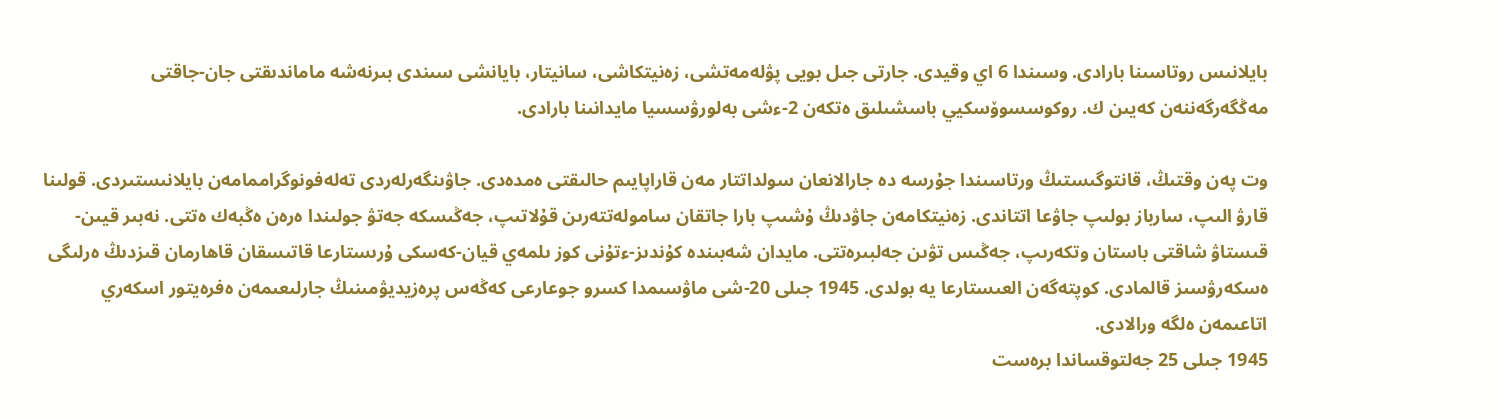بايلانىس روتاسىنا بارادى. وسىندا 6 اي وقيدى. جارتى جىل بويى پۋلەمەتشى، زەنيتكاشى، سانيتار، بايانشى سىندى بىرنەشە ماماندىقتى جان-جاقتى مەڭگەرگەننەن كەيىن ك. روكوسسوۆسكيي باسشىلىق ەتكەن 2-ءشى بەلورۋسسيا مايدانىنا بارادى.

وت پەن وقتىڭ، قانتوگىستىڭ ورتاسىندا جۇرسە دە جارالانعان سولداتتار مەن قاراپايىم حالىقتى ەمدەدى. جاۋىنگەرلەردى تەلەفونوگراممامەن بايلانىستىردى. قولىنا قارۋ الىپ، سارباز بولىپ جاۋعا اتتاندى. زەنيتكامەن جاۋدىڭ ۇشىپ بارا جاتقان سامولەتتەرىن قۇلاتىپ، جەڭىسكە جەتۋ جولىندا ەرەن ەڭبەك ەتتى. نەبىر قيىن-قىستاۋ شاقتى باستان وتكەرىپ، جەڭىس تۋىن جەلبىرەتتى. مايدان شەبىندە كۇندىز-ءتۇنى كوز ىلمەي قيان-كەسكى ۇرىستارعا قاتىسقان قاھارمان قىزدىڭ ەرلىگى ەسكەرۋسىز قالمادى. كوپتەگەن العىستارعا يە بولدى. 1945 جىلى 20-شى ماۋسىمدا كسرو جوعارعى كەڭەس پرەزيديۋمىنىڭ جارلىعىمەن ەفرەيتور اسكەري اتاعىمەن ەلگە ورالادى.
1945 جىلى 25 جەلتوقساندا برەست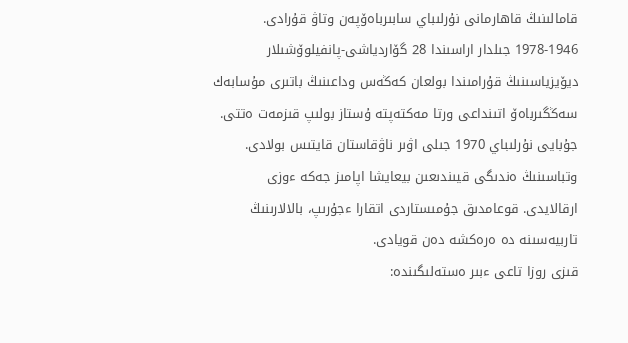قامالىنىڭ قاھارمانى نۇرلىباي سابىرباەۆپەن وتاۋ قۇرادى. 1946-1978 جىلدار اراسىندا 28 گۆاردياشى-پانفيلوۆشىلار ديۆيزياسىنىڭ قۇرامىندا بولعان كەڭەس وداعىنىڭ باتىرى مۇسابەك سەڭگىرباەۆ اتىنداعى ورتا مەكتەپتە ۇستاز بولىپ قىزمەت ەتتى. جۇبايى نۇرلىباي 1970 جىلى اۋىر ناۋقاستان قايتىس بولادى. وتباسىنىڭ ەندىگى قيىندىعىن بيعايشا اپامىز جەكە ءوزى ارقالايدى. قوعامدىق جۇمىستاردى اتقارا ءجۇرىپ، بالالارىنىڭ تاربيەسىنە دە ەرەكشە دەن قويادى.
قىزى روزا تاعى ءبىر ەستەلىگىندە: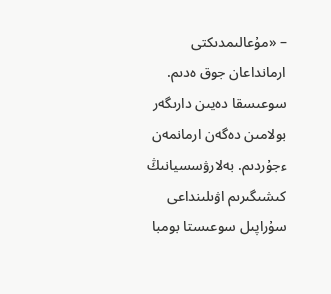– «مۇعالىمدىكتى ارمانداعان جوق ەدىم. سوعىسقا دەيىن دارىگەر بولامىن دەگەن ارمانمەن ءجۇردىم. بەلارۋسسيانىڭ كىشىگىرىم اۋىلىنداعى سۇراپىل سوعىستا بومبا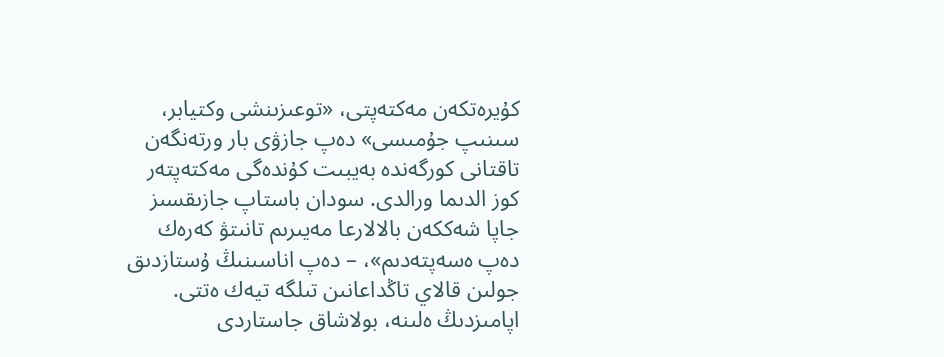كۇيرەتكەن مەكتەپتى، «توعىزىنشى وكتيابر، سىنىپ جۇمىسى» دەپ جازۋى بار ورتەنگەن تاقتانى كورگەندە بەيبىت كۇندەگى مەكتەپتەر كوز الدىما ورالدى. سودان باستاپ جازىقسىز جاپا شەككەن بالالارعا مەيىرىم تانىتۋ كەرەك دەپ ەسەپتەدىم»، – دەپ اناسىنىڭ ۇستازدىق جولىن قالاي تاڭداعانىن تىلگە تيەك ەتتى.
اپامىزدىڭ ەلىنە، بولاشاق جاستاردى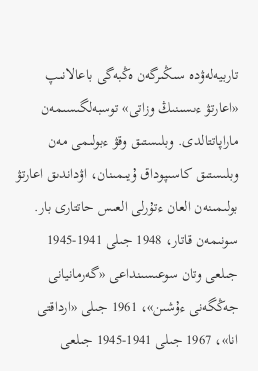تاربيەلەۋدە سىڭىرگەن ەڭبەگى باعالانىپ «اعارتۋ ءىسىنىڭ وزاتى» توسبەلگىسىمەن ماراپاتتالدى. وبلىستىق وقۋ ءبولىمى مەن وبلىستىق كاسىپوداق ۇيىمىنان، اۋداندىق اعارتۋ بولىمىنەن العان ءتۇرلى العىس حاتتارى بار. سونىمەن قاتار، 1948 جىلى 1941-1945 جىلعى وتان سوعىسىنداعى «گەرمانيانى جەڭگەنى ءۇشىن»، 1961 جىلى «ارداقتى انا»، 1967 جىلى 1941-1945 جىلعى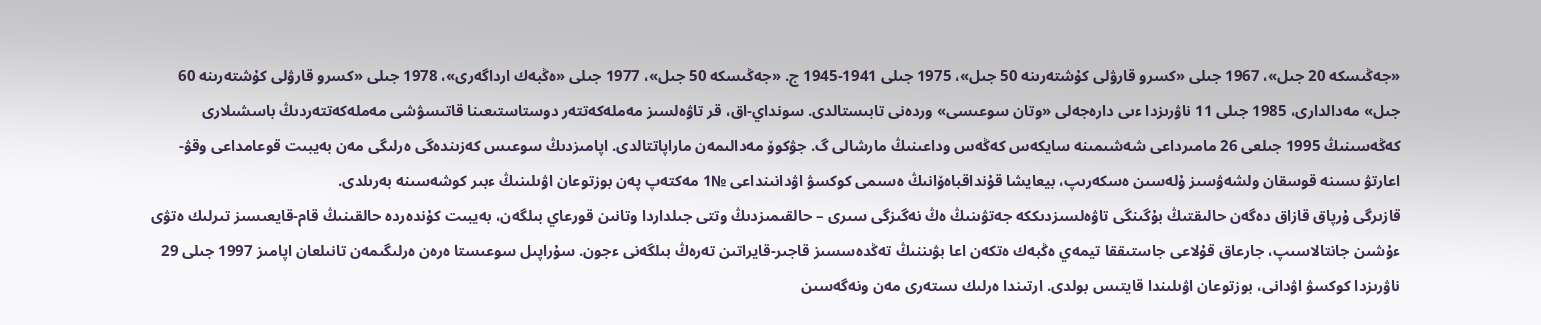«جەڭىسكە 20 جىل»، 1967 جىلى «كسرو قارۋلى كۇشتەرىنە 50 جىل»، 1975 جىلى 1941-1945 ج. «جەڭىسكە 50 جىل»، 1977 جىلى «ەڭبەك ارداگەرى»، 1978 جىلى «كسرو قارۋلى كۇشتەرىنە 60 جىل» مەدالدارى، 1985 جىلى 11 ناۋرىزدا ءىى دارەجەلى «وتان سوعىسى» وردەنى تابىستالدى. سونداي-اق، قر تاۋەلسىز مەملەكەتتەر دوستاستىعىنا قاتىسۋشى مەملەكەتتەردىڭ باسشىلارى كەڭەسىنىڭ 1995 جىلعى 26 مامىرداعى شەشىمىنە سايكەس كەڭەس وداعىنىڭ مارشالى گ. جۋكوۆ مەدالىمەن ماراپاتتالدى. اپامىزدىڭ سوعىس كەزىندەگى ەرلىگى مەن بەيبىت قوعامداعى وقۋ-اعارتۋ ىسىنە قوسقان ولشەۋسىز ۇلەسىن ەسكەرىپ، بيعايشا قۇنداقباەۆانىڭ ەسىمى كوكسۋ اۋدانىنداعى №1 مەكتەپ پەن بوزتوعان اۋىلىنىڭ ءبىر كوشەسىنە بەرىلدى.
قازىرگى ۇرپاق قازاق دەگەن حالىقتىڭ بۇگىنگى تاۋەلسىزدىككە جەتۋىنىڭ ەڭ نەگىزگى سىرى – حالقىمىزدىڭ وتتى جىلداردا وتانىن قورعاي بىلگەن، بەيبىت كۇندەردە حالقىنىڭ قام-قايعىسىز تىرلىك ەتۋى ءۇشىن جانتالاسىپ، جارعاق قۇلاعى جاستىققا تيمەي ەڭبەك ەتكەن اعا بۋىننىڭ تەڭدەسسىز قاجىر-قايراتىن تەرەڭ بىلگەنى ءجون. سۇراپىل سوعىستا ەرەن ەرلىگىمەن تانىلعان اپامىز 1997 جىلى 29 ناۋرىزدا كوكسۋ اۋدانى، بوزتوعان اۋىلىندا قايتىس بولدى. ارتىندا ەرلىك ىستەرى مەن ونەگەسىن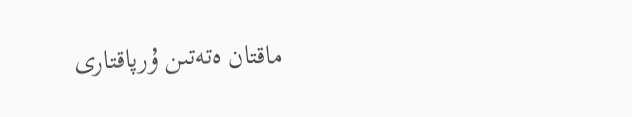ماقتان ەتەتىن ۇرپاقتارى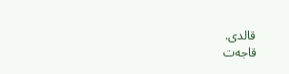قالدى.
قاجەت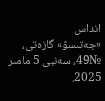انداس
«جەتىسۋ» گازەتى، №49، سەنبى 5 مامىر 2025.